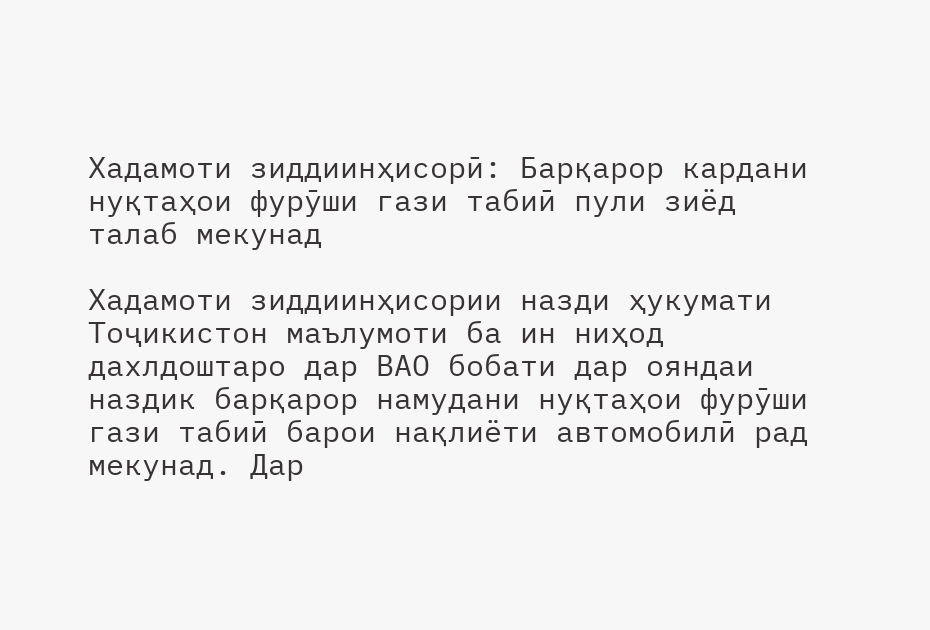Хадамоти зиддиинҳисорӣ: Барқарор кардани нуқтаҳои фурӯши гази табиӣ пули зиёд талаб мекунад

Хадамоти зиддиинҳисории назди ҳукумати Тоҷикистон маълумоти ба ин ниҳод дахлдоштаро дар ВАО бобати дар ояндаи наздик барқарор намудани нуқтаҳои фурӯши гази табиӣ барои нақлиёти автомобилӣ рад мекунад. Дар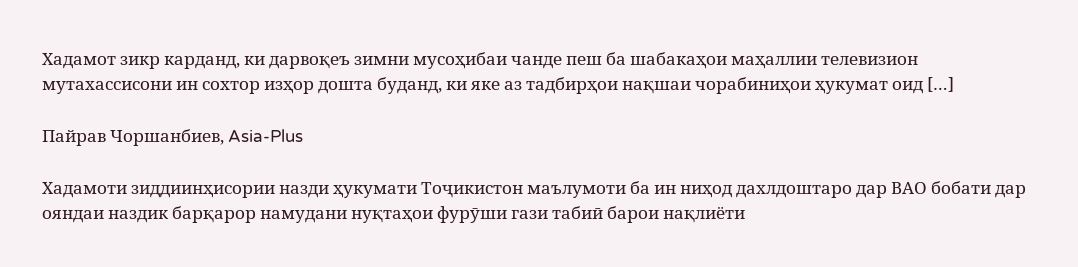Хадамот зикр карданд, ки дарвоқеъ зимни мусоҳибаи чанде пеш ба шабакаҳои маҳаллии телевизион мутахассисони ин сохтор изҳор дошта буданд, ки яке аз тадбирҳои нақшаи чорабиниҳои ҳукумат оид […]

Пайрав Чоршанбиев, Asia-Plus

Хадамоти зиддиинҳисории назди ҳукумати Тоҷикистон маълумоти ба ин ниҳод дахлдоштаро дар ВАО бобати дар ояндаи наздик барқарор намудани нуқтаҳои фурӯши гази табиӣ барои нақлиёти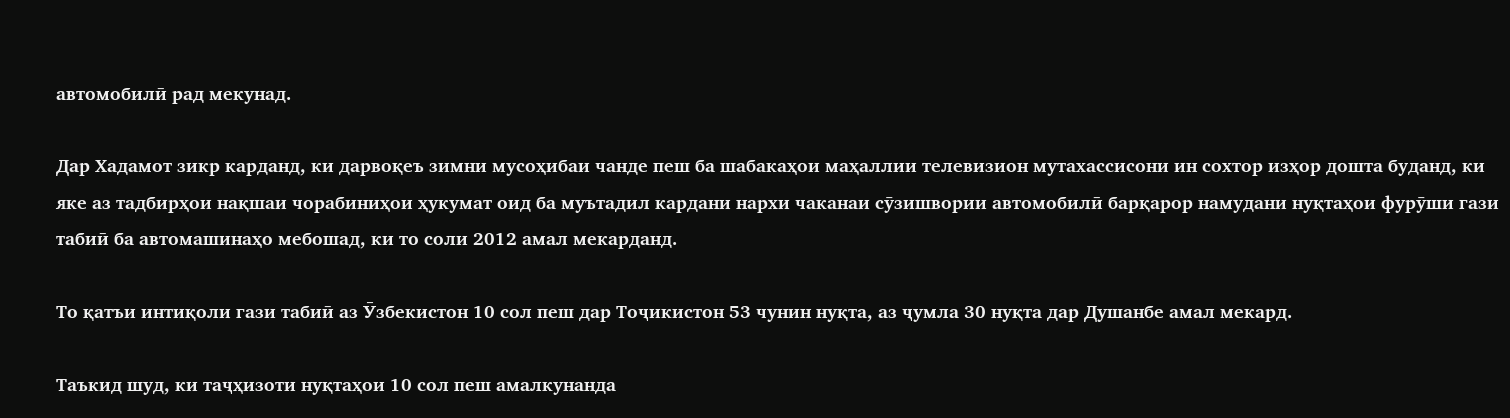автомобилӣ рад мекунад.

Дар Хадамот зикр карданд, ки дарвоқеъ зимни мусоҳибаи чанде пеш ба шабакаҳои маҳаллии телевизион мутахассисони ин сохтор изҳор дошта буданд, ки яке аз тадбирҳои нақшаи чорабиниҳои ҳукумат оид ба муътадил кардани нархи чаканаи сӯзишвории автомобилӣ барқарор намудани нуқтаҳои фурӯши гази табиӣ ба автомашинаҳо мебошад, ки то соли 2012 амал мекарданд.

То қатъи интиқоли гази табиӣ аз Ӯзбекистон 10 сол пеш дар Тоҷикистон 53 чунин нуқта, аз ҷумла 30 нуқта дар Душанбе амал мекард.

Таъкид шуд, ки таҷҳизоти нуқтаҳои 10 сол пеш амалкунанда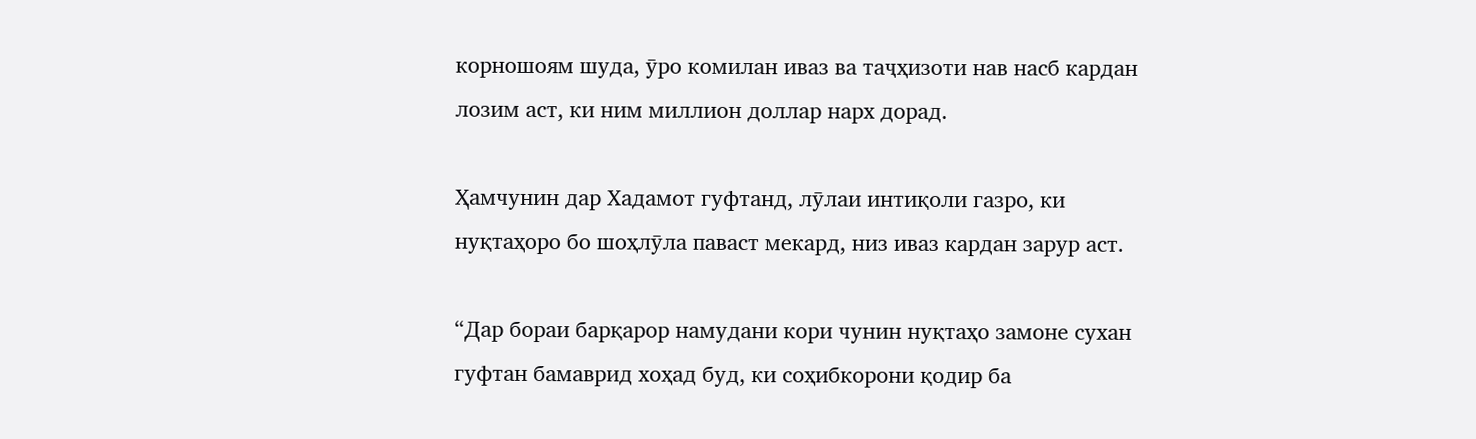корношоям шуда, ӯро комилан иваз ва таҷҳизоти нав насб кардан лозим аст, ки ним миллион доллар нарх дорад.

Ҳамчунин дар Хадамот гуфтанд, лӯлаи интиқоли газро, ки нуқтаҳоро бо шоҳлӯла паваст мекард, низ иваз кардан зарур аст.

“Дар бораи барқарор намудани кори чунин нуқтаҳо замоне сухан гуфтан бамаврид хоҳад буд, ки соҳибкорони қодир ба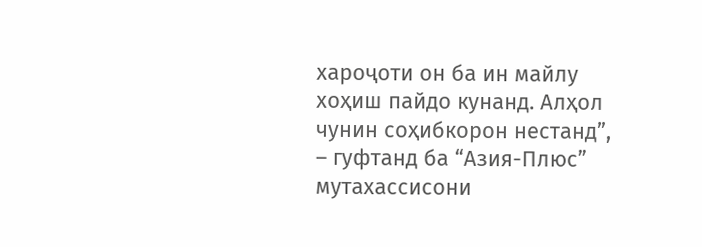хароҷоти он ба ин майлу хоҳиш пайдо кунанд. Алҳол чунин соҳибкорон нестанд”, – гуфтанд ба “Азия-Плюс” мутахассисони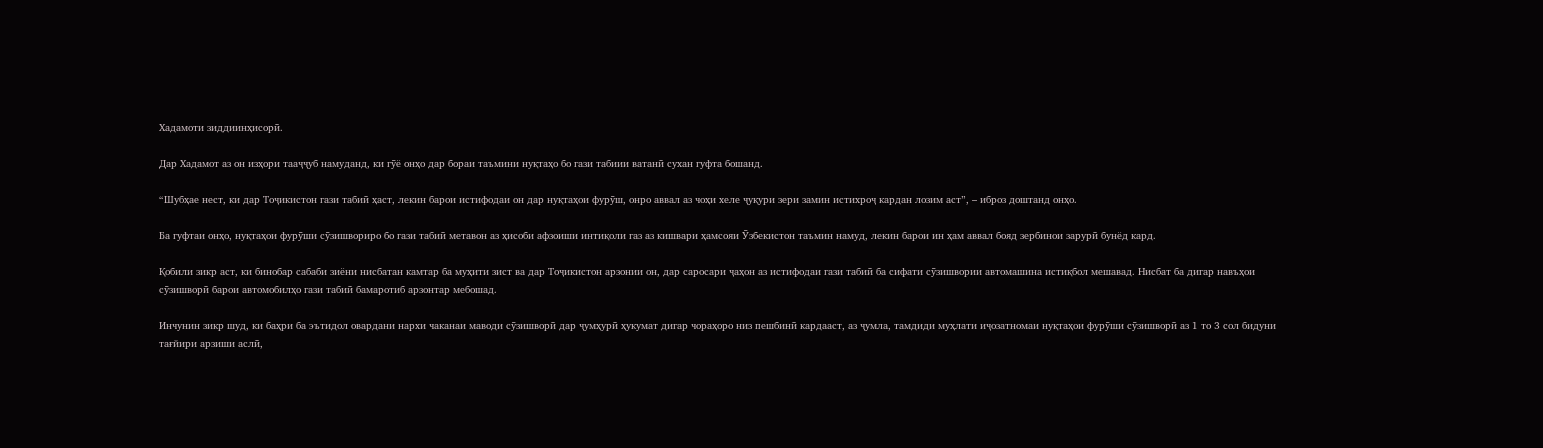Хадамоти зиддиинҳисорӣ.

Дар Хадамот аз он изҳори тааҷҷуб намуданд, ки гӯё онҳо дар бораи таъмини нуқтаҳо бо гази табиии ватанӣ сухан гуфта бошанд.

“Шубҳае нест, ки дар Тоҷикистон гази табиӣ ҳаст, лекин барои истифодаи он дар нуқтаҳои фурӯш, онро аввал аз чоҳи хеле ҷуқури зери замин истихроҷ кардан лозим аст”, – иброз доштанд онҳо.

Ба гуфтаи онҳо, нуқтаҳои фурӯши сӯзишвориро бо гази табиӣ метавон аз ҳисоби афзоиши интиқоли газ аз кишвари ҳамсояи Ӯзбекистон таъмин намуд, лекин барои ин ҳам аввал бояд зербинои зарурӣ бунёд кард.

Қобили зикр аст, ки бинобар сабаби зиёни нисбатан камтар ба муҳити зист ва дар Тоҷикистон арзонии он, дар саросари ҷаҳон аз истифодаи гази табиӣ ба сифати сӯзишвории автомашина истиқбол мешавад. Нисбат ба дигар навъҳои сӯзишворӣ барои автомобилҳо гази табиӣ бамаротиб арзонтар мебошад.

Инчунин зикр шуд, ки баҳри ба эътидол овардани нархи чаканаи маводи сӯзишворӣ дар ҷумҳурӣ ҳукумат дигар чораҳоро низ пешбинӣ кардааст, аз ҷумла, тамдиди муҳлати иҷозатномаи нуқтаҳои фурӯши сӯзишворӣ аз 1 то 3 сол бидуни тағйири арзиши аслӣ,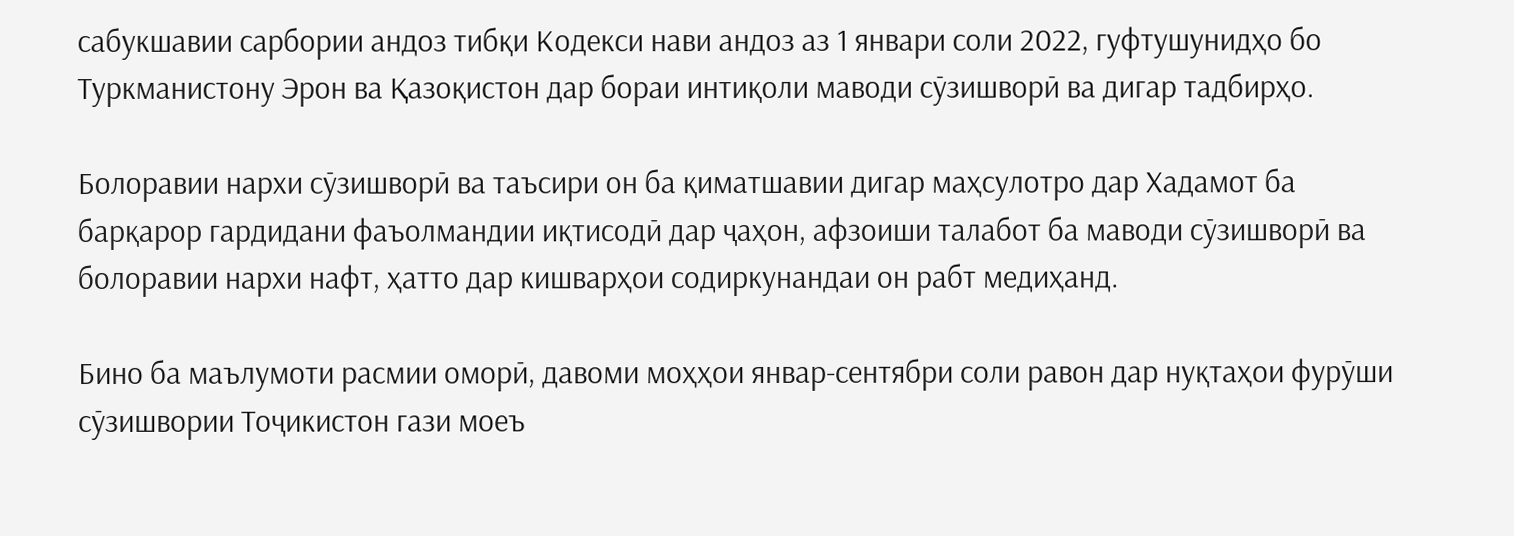сабукшавии сарбории андоз тибқи Кодекси нави андоз аз 1 январи соли 2022, гуфтушунидҳо бо Туркманистону Эрон ва Қазоқистон дар бораи интиқоли маводи сӯзишворӣ ва дигар тадбирҳо.

Болоравии нархи сӯзишворӣ ва таъсири он ба қиматшавии дигар маҳсулотро дар Хадамот ба барқарор гардидани фаъолмандии иқтисодӣ дар ҷаҳон, афзоиши талабот ба маводи сӯзишворӣ ва болоравии нархи нафт, ҳатто дар кишварҳои содиркунандаи он рабт медиҳанд.

Бино ба маълумоти расмии оморӣ, давоми моҳҳои январ-сентябри соли равон дар нуқтаҳои фурӯши сӯзишвории Тоҷикистон гази моеъ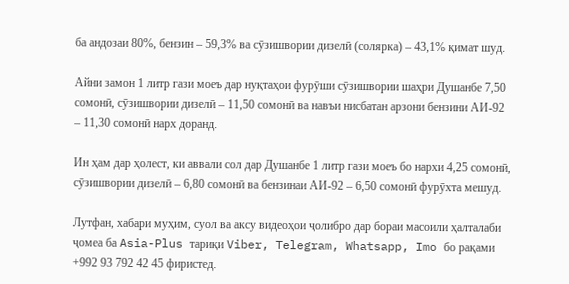ба андозаи 80%, бензин – 59,3% ва сӯзишвории дизелӣ (солярка) – 43,1% қимат шуд.

Айни замон 1 литр гази моеъ дар нуқтаҳои фурӯши сӯзишвории шаҳри Душанбе 7,50 сомонӣ, сӯзишвории дизелӣ – 11,50 сомонӣ ва навъи нисбатан арзони бензини АИ-92 – 11,30 сомонӣ нарх доранд.

Ин ҳам дар ҳолест, ки аввали сол дар Душанбе 1 литр гази моеъ бо нархи 4,25 сомонӣ, сӯзишвории дизелӣ – 6,80 сомонӣ ва бензинаи АИ-92 – 6,50 сомонӣ фурӯхта мешуд.

Лутфан, хабари муҳим, суол ва аксу видеоҳои ҷолибро дар бораи масоили ҳалталаби ҷомеа ба Asia-Plus тариқи Viber, Telegram, Whatsapp, Imo бо рақами +992 93 792 42 45 фиристед.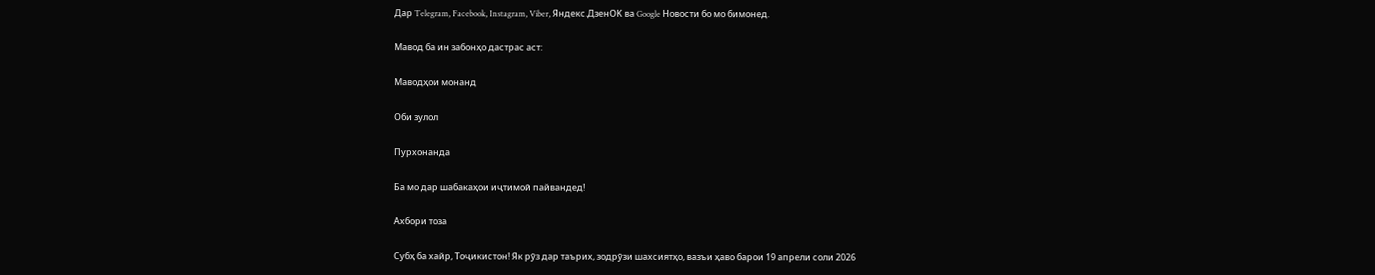Дар Telegram, Facebook, Instagram, Viber, Яндекс.ДзенOK ва Google Новости бо мо бимонед.

Мавод ба ин забонҳо дастрас аст:

Маводҳои монанд

Оби зулол

Пурхонанда

Ба мо дар шабакаҳои иҷтимоӣ пайвандед!

Ахбори тоза

Субҳ ба хайр, Тоҷикистон! Як рӯз дар таърих, зодрӯзи шахсиятҳо, вазъи ҳаво барои 19 апрели соли 2026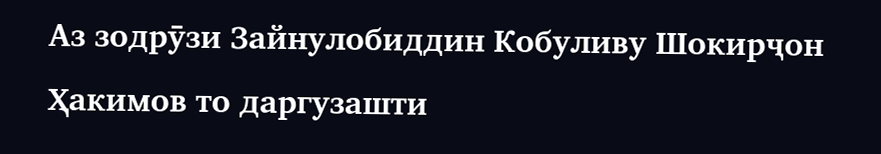Аз зодрӯзи Зайнулобиддин Кобуливу Шокирҷон Ҳакимов то даргузашти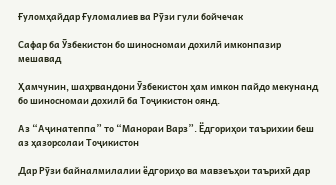Ғуломҳайдар Ғуломалиев ва Рӯзи гули бойчечак

Сафар ба Ӯзбекистон бо шиносномаи дохилӣ имконпазир мешавад

Ҳамчунин, шаҳрвандони Ӯзбекистон ҳам имкон пайдо мекунанд бо шиносномаи дохилӣ ба Тоҷикистон оянд.

Аз “Аҷинатеппа” то “Манораи Варз”. Ёдгориҳои таърихии беш аз ҳазорсолаи Тоҷикистон

Дар Рӯзи байналмилалии ёдгориҳо ва мавзеъҳои таърихӣ дар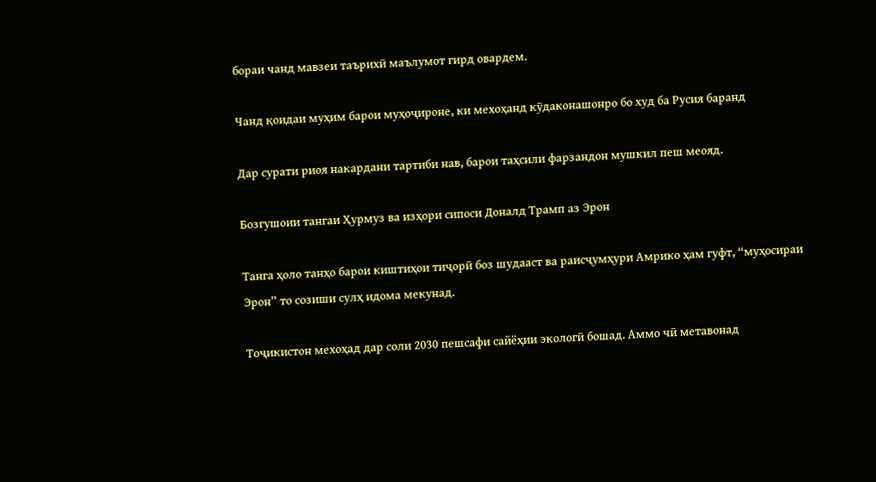бораи чанд мавзеи таърихӣ маълумот гирд овардем.

Чанд қоидаи муҳим барои муҳоҷироне, ки мехоҳанд кӯдаконашонро бо худ ба Русия баранд

Дар сурати риоя накардани тартиби нав, барои таҳсили фарзандон мушкил пеш меояд.

Бозгушоии тангаи Ҳурмуз ва изҳори сипоси Доналд Трамп аз Эрон

Танга ҳоло танҳо барои киштиҳои тиҷорӣ боз шудааст ва раисҷумҳури Амрико ҳам гуфт, “муҳосираи Эрон” то созиши сулҳ идома мекунад.

Тоҷикистон мехоҳад дар соли 2030 пешсафи сайёҳии экологӣ бошад. Аммо чӣ метавонад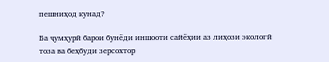пешниҳод кунад?

Ба ҷумҳурӣ барои бунёди иншооти сайёҳии аз лиҳози экологӣ тоза ва беҳбуди зерсохтор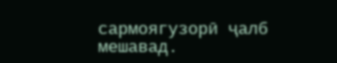сармоягузорӣ ҷалб мешавад.